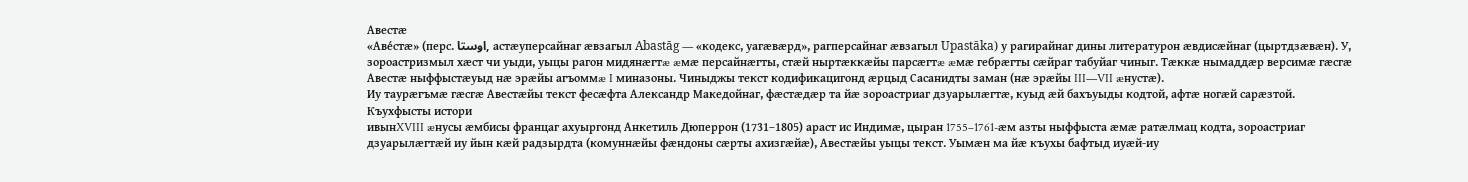Авестæ
«Аве́стæ» (перс. اوستا, астæуперсайнаг æвзагыл Abastāg — «кодекс, уагæвæрд», рагперсайнаг æвзагыл Upastāka) у рагирайнаг дины литературон æвдисæйнаг (цыртдзæвæн). У, зороастризмыл хæст чи уыди, уыцы рагон мидянæгтæ æмæ персайнæгты, стæй ныртæккæйы парсæгтæ æмæ гебрæгты сæйраг табуйаг чиныг. Тæккæ нымаддæр версимæ гæсгæ Авестæ ныффыстæуыд нæ эрæйы агъоммæ I миназоны. Чиныджы текст кодификацигонд æрцыд Сасанидты заман (нæ эрæйы III—VII æнустæ).
Иу таурæгъмæ гæсгæ Авестæйы текст фесæфта Александр Македойнаг, фæстæдæр та йæ зороастриаг дзуарылæгтæ, куыд æй бахъуыды кодтой, афтæ ногæй сарæзтой.
Къухфысты истори
ивынXVIII æнусы æмбисы францаг ахуыргонд Анкетиль Дюперрон (1731–1805) араст ис Индимæ, цыран 1755–1761-æм азты ныффыста æмæ ратæлмац кодта, зороастриаг дзуарылæгтæй иу йын кæй радзырдта (комуннæйы фæндоны сæрты ахизгæйæ), Авестæйы уыцы текст. Уымæн ма йæ къухы бафтыд иуæй-иу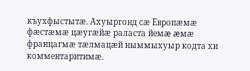къухфыстытæ. Ахуыргонд сæ Европæмæ фæстæмæ цæугæйæ раласта йемæ æмæ францагмæ тæлмацæй ныммыхуыр кодта хи комментаритимæ.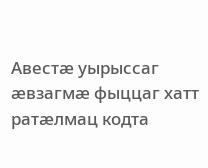Авестæ уырыссаг æвзагмæ фыццаг хатт ратæлмац кодта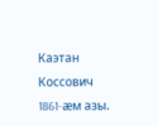Каэтан Коссович 1861-æм азы.